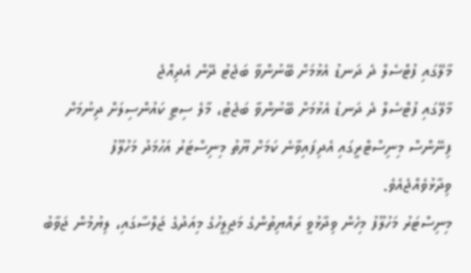މާލޭގައި ފުޓްސެލް ދެ ދަނޑު އެޅުމަށް ބޭނުންވާ ބަޖެޓު ދޭން އެދިއްޖެ
މާލޭގައި ފުޓްސެލް ދެ ދަނޑު އެޅުމަށް ބޭނުންވާ ބަޖެޓު، މާލެ ސިޓީ ކައުންސިލަށް ދިނުމަށް ފިނޭންސް މިނިސްޓްރީގައި އެދިފައިވާނެ ކަމަށް ޔޫތު މިނިސްޓަރު އަހުމަދު މަހުލޫފު ވިދާޅުވެއްޖެއެވެ.
މިނިސްޓަރު މަހުލޫފު މިހެން ވިދާޅުވީ ރައްޔިތުންގެ މަޖިލީހުގެ މިއަދުގެ ޖަލްސާގައި، ލިޔުމުން ޖަވާބު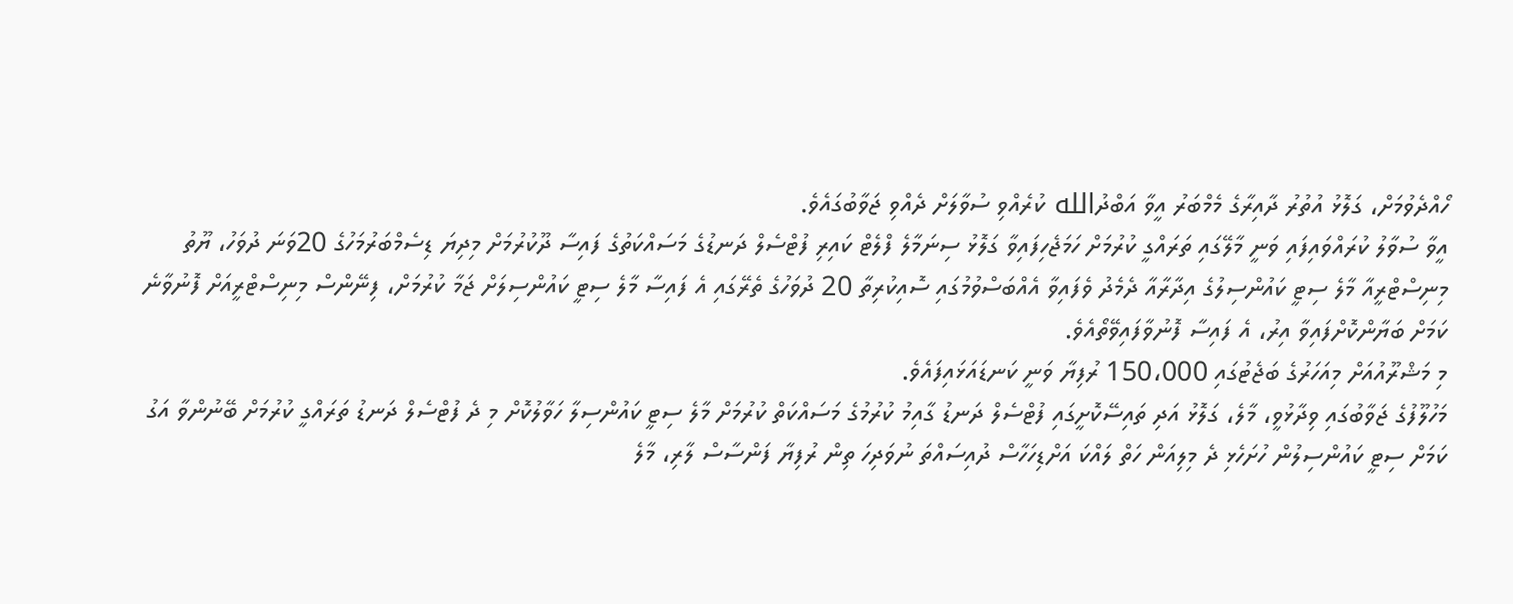ހޯއްދެވުމަށް، ގަލޮޅު އުތުރު ދާއިރާގެ މެމްބަރު އީވާ އަބްދުالله ކުރެއްވި ސުވާލަށް ދެއްވި ޖަވާބުގައެވެ.
އީވާ ސުވާލު ކުރައްވައިފައި ވަނީ މާލޭގައި ތަރައްގީ ކުރުމަށް ހަމަޖެހިފައިވާ ގަލޮޅު ސިނަމާލެ ފްލެޓް ކައިރި ފުޓްސެލް ދަނޑުގެ މަސައްކަތުގެ ފައިސާ ދޫކުރުމަށް މިދިޔަ ޑިސެމްބަރުމަހުގެ 20ވަނަ ދުވަހު، ޔޫތު މިނިސްޓްރީއާ މާލެ ސިޓީ ކައުންސިލުގެ އިދާރާއާ ދެމެދު ވެފައިވާ އެއްބަސްވުމުގައި ސޮއިކުރިތާ 20 ދުވަހުގެ ތެރޭގައި އެ ފައިސާ މާލެ ސިޓީ ކައުންސިލަށް ޖަމާ ކުރުމަށް، ފިނޭންސް މިނިސްޓްރީއަށް ފޮނުވާނެ ކަމަށް ބަޔާންކޮށްފައިވާ އިރު، އެ ފައިސާ ފޮނުވާފައިވޭތޯއެވެ.
މި މަޝްރޫއުއަށް މިއަހަރުގެ ބަޖެޓުގައި 150،000 ރުފިޔާ ވަނީ ކަނޑައަޅައިފައެވެ.
މަހުލޫފުގެ ޖަވާބުގައި ވިދާޅުވީ، މާލެ، ގަލޮޅު އަދި ތައިސޭކޮށީގައި ފުޓްސެލް ދަނޑު ގާއިމު ކުރުމުގެ މަސައްކަތް ކުރުމަށް މާލެ ސިޓީ ކައުންސިލާ ހަވާލުކޮށް މި ދެ ފުޓްސެލް ދަނޑު ތަރައްގީ ކުރުމަށް ބޭނުންވާ އަގު ކަމަށް ސިޓީ ކައުންސިލުން ހުށަހެޅި ދެ މިލިއަން ހަތް ލައްކަ އަށްޑިހަހާސް ދުއިސައްތަ ނުވަދިހަ ތިން ރުފިޔާ ފަންސާސް ލާރި، މާލެ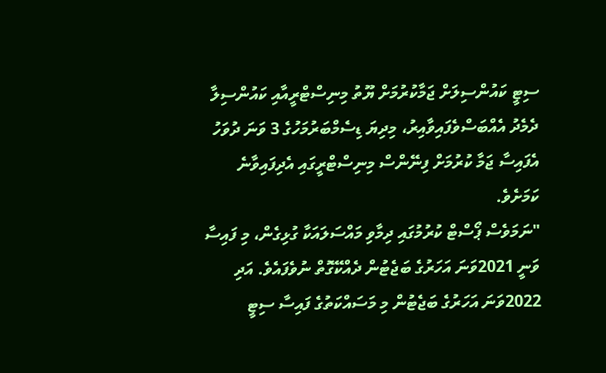ސިޓީ ކައުންސިލަށް ޖަމާކުރުމަށް ޔޫތު މިނިސްޓްރީއާއި ކައުންސިލާ ދެމެދު އެއްބަސްވެފައިވާއިރު، މިދިޔަ ޑިސެމްބަރުމަހުގެ 3 ވަނަ ދުވަހު އެފައިސާ ޖަމާ ކުރުމަށް ފިނޭންސް މިނިސްޓްރީގައި އެދިފައިވާނެ ކަމަށެވެ.
"ނަމަވެސް ޕޯސްޓް ކުރުމުގައި ދިމާވި މައްސަލައަކާ ގުޅިގެން، މި ފައިސާ ވަނީ 2021ވަނަ އަހަރުގެ ބަޖެޓުން ދެއްކޭގޮތް ނުވެފައެވެ. އަދި 2022ވަނަ އަހަރުގެ ބަޖެޓުން މި މަސައްކަތުގެ ފައިސާ ސިޓީ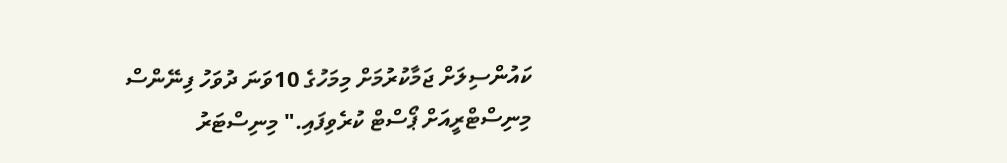ކައުންސިލަށް ޖަމާކުރުމަށް މިމަހުގެ 10ވަނަ ދުވަހު ފިނޭންސް މިނިސްޓްރީއަށް ޕޯސްޓް ކުރެވިފައި." މިނިސްޓަރު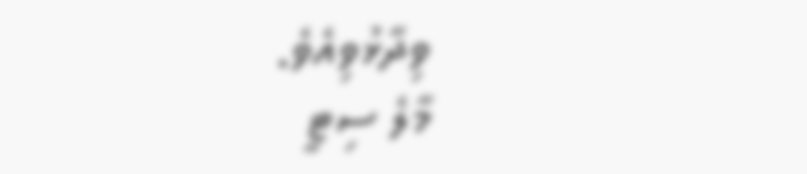ވިދާޅުވިއެވެ.
މާލެ ސިޓީ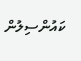ކައުންސިލުން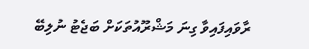ރާވައިފައިވާ ގިނަ މަޝްރޫއުތަކަށް ބަޖެޓު ނުލިބޭ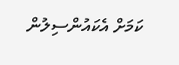ކަމަށް އެކައުންސިލުން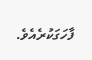ފާހަގަކުރެއެވެ.